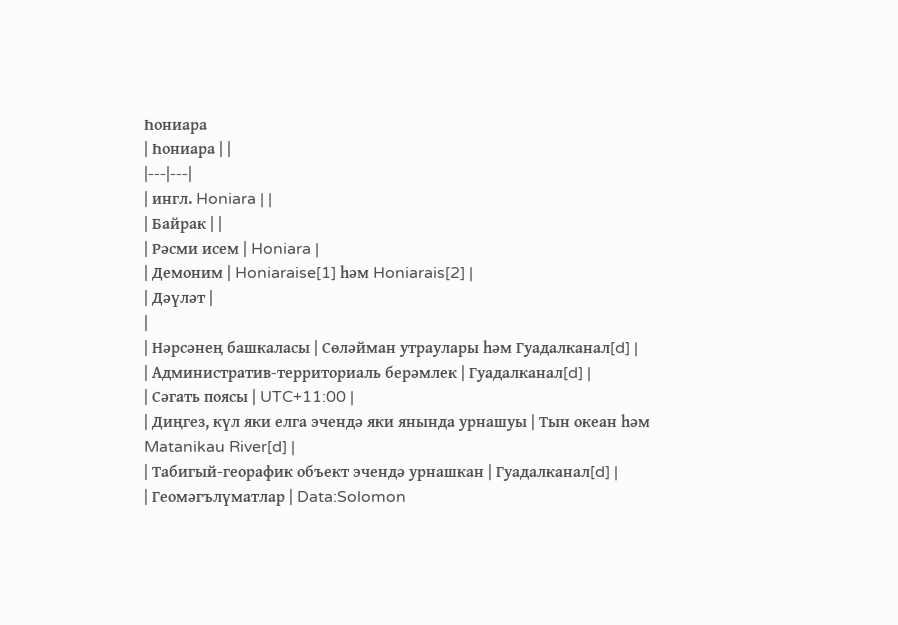Һониара
| Һониара | |
|---|---|
| ингл. Honiara | |
| Байрак | |
| Рәсми исем | Honiara |
| Демоним | Honiaraise[1] һәм Honiarais[2] |
| Дәүләт |
|
| Нәрсәнең башкаласы | Сөләйман утраулары һәм Гуадалканал[d] |
| Административ-территориаль берәмлек | Гуадалканал[d] |
| Сәгать поясы | UTC+11:00 |
| Диңгез, күл яки елга эчендә яки янында урнашуы | Тын океан һәм Matanikau River[d] |
| Табигый-георафик объект эчендә урнашкан | Гуадалканал[d] |
| Геомәгълүматлар | Data:Solomon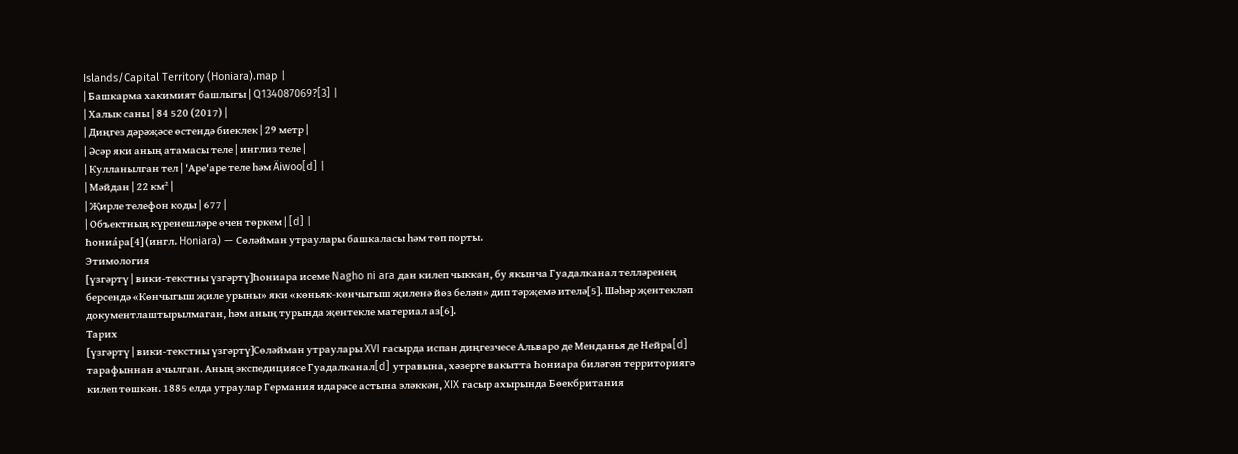Islands/Capital Territory (Honiara).map |
| Башкарма хакимият башлыгы | Q134087069?[3] |
| Халык саны | 84 520 (2017) |
| Диңгез дәрәҗәсе өстендә биеклек | 29 метр |
| Әсәр яки аның атамасы теле | инглиз теле |
| Кулланылган тел | 'Аре'аре теле һәм Äiwoo[d] |
| Мәйдан | 22 км² |
| Җирле телефон коды | 677 |
| Объектның күренешләре өчен төркем | [d] |
Һониа́ра[4] (ингл. Honiara) — Сөләйман утраулары башкаласы һәм төп порты.
Этимология
[үзгәртү | вики-текстны үзгәртү]Һониара исеме Nagho ni ara дан килеп чыккан, бу якынча Гуадалканал телләренең берсендә «Көнчыгыш җиле урыны» яки «көньяк-көнчыгыш җиленә йөз белән» дип тәрҗемә ителә[5]. Шәһәр җентекләп документлаштырылмаган, һәм аның турында җентекле материал аз[6].
Тарих
[үзгәртү | вики-текстны үзгәртү]Сөләйман утраулары XVI гасырда испан диңгезчесе Альваро де Менданья де Нейра[d] тарафыннан ачылган. Аның экспедициясе Гуадалканал[d] утравына, хәзерге вакытта Һониара биләгән территориягә килеп төшкән. 1885 елда утраулар Германия идарәсе астына эләккән, XIX гасыр ахырында Бөекбритания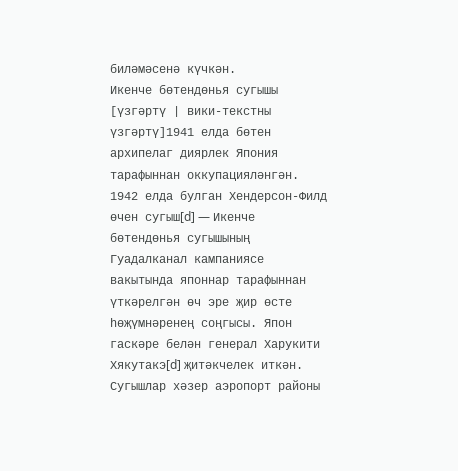биләмәсенә күчкән.
Икенче бөтендөнья сугышы
[үзгәртү | вики-текстны үзгәртү]1941 елда бөтен архипелаг диярлек Япония тарафыннан оккупацияләнгән.
1942 елда булган Хендерсон-Филд өчен сугыш[d] — Икенче бөтендөнья сугышының Гуадалканал кампаниясе вакытында японнар тарафыннан үткәрелгән өч эре җир өсте һөҗүмнәренең соңгысы. Япон гаскәре белән генерал Харукити Хякутакэ[d] җитәкчелек иткән.
Сугышлар хәзер аэропорт районы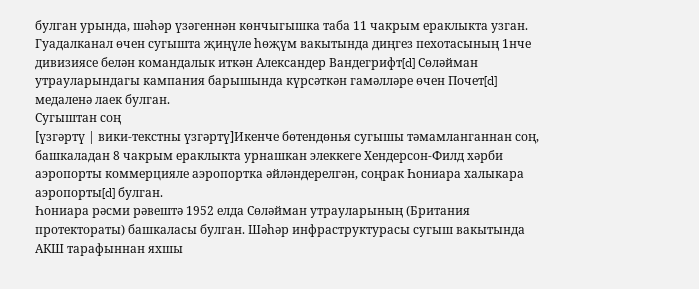булган урында, шәһәр үзәгеннән көнчыгышка таба 11 чакрым ераклыкта узган. Гуадалканал өчен сугышта җиңүле һөҗүм вакытында диңгез пехотасының 1нче дивизиясе белән командалык иткән Александер Вандегрифт[d] Сөләйман утрауларындагы кампания барышында күрсәткән гамәлләре өчен Почет[d] медаленә лаек булган.
Сугыштан соң
[үзгәртү | вики-текстны үзгәртү]Икенче бөтендөнья сугышы тәмамланганнан соң, башкаладан 8 чакрым ераклыкта урнашкан элеккеге Хендерсон-Филд хәрби аэропорты коммерцияле аэропортка әйләндерелгән, соңрак Һониара халыкара аэропорты[d] булган.
Һониара рәсми рәвештә 1952 елда Сөләйман утрауларының (Британия протектораты) башкаласы булган. Шәһәр инфраструктурасы сугыш вакытында АКШ тарафыннан яхшы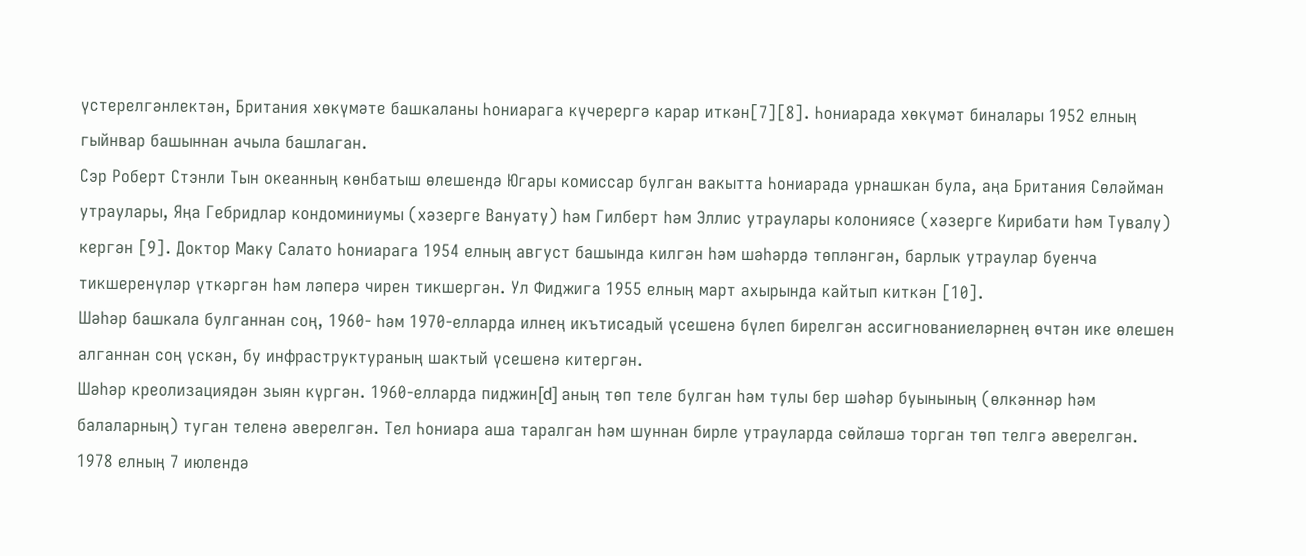үстерелгәнлектән, Британия хөкүмәте башкаланы Һониарага күчерергә карар иткән[7][8]. Һониарада хөкүмәт биналары 1952 елның гыйнвар башыннан ачыла башлаган.
Сэр Роберт Стэнли Тын океанның көнбатыш өлешендә Югары комиссар булган вакытта Һониарада урнашкан була, аңа Британия Сөләйман утраулары, Яңа Гебридлар кондоминиумы (хәзерге Вануату) һәм Гилберт һәм Эллис утраулары колониясе (хәзерге Кирибати һәм Тувалу) кергән [9]. Доктор Маку Салато Һониарага 1954 елның август башында килгән һәм шәһәрдә төпләнгән, барлык утраулар буенча тикшеренүләр үткәргән һәм ләперә чирен тикшергән. Ул Фиджига 1955 елның март ахырында кайтып киткән [10].
Шәһәр башкала булганнан соң, 1960- һәм 1970-елларда илнең икътисадый үсешенә бүлеп бирелгән ассигнованиеләрнең өчтән ике өлешен алганнан соң үскән, бу инфраструктураның шактый үсешенә китергән.
Шәһәр креолизациядән зыян күргән. 1960-елларда пиджин[d] аның төп теле булган һәм тулы бер шәһәр буынының (өлкәннәр һәм балаларның) туган теленә әверелгән. Тел Һониара аша таралган һәм шуннан бирле утрауларда сөйләшә торган төп телгә әверелгән.
1978 елның 7 июлендә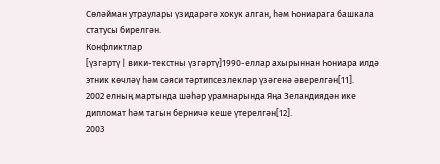Сөләйман утраулары үзидарәгә хокук алган, һәм Һониарага башкала статусы бирелгән.
Конфликтлар
[үзгәртү | вики-текстны үзгәртү]1990-еллар ахырыннан Һониара илдә этник көчләү һәм сәяси тәртипсезлекләр үзәгенә әверелгән[11].
2002 елның мартында шәһәр урамнарында Яңа Зеландиядән ике дипломат һәм тагын берничә кеше үтерелгән[12].
2003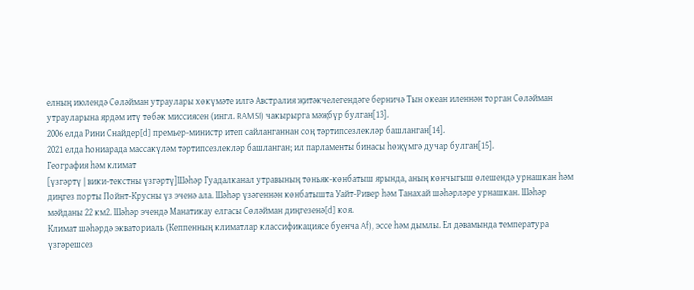елның июлендә Сөләйман утраулары хөкүмәте илгә Австралия җитәкчелегендәге берничә Тын океан иленнән торган Сөләйман утрауларына ярдәм итү төбәк миссиясен (ингл. RAMSI) чакырырга мәҗбүр булган[13].
2006 елда Рини Снайдер[d] премьер-министр итеп сайланганнан соң тәртипсезлекләр башланган[14].
2021 елда Һониарада массакүләм тәртипсезлекләр башланган; ил парламенты бинасы һөҗүмгә дучар булган[15].
География һәм климат
[үзгәртү | вики-текстны үзгәртү]Шәһәр Гуадалканал утравының төньяк-көнбатыш ярында, аның көнчыгыш өлешендә урнашкан һәм диңгез порты Пойнт-Крусны үз эченә ала. Шәһәр үзәгеннән көнбатышта Уайт-Ривер һәм Танахай шәһәрләре урнашкан. Шәһәр мәйданы 22 км2. Шәһәр эчендә Манатикау елгасы Сөләйман диңгезенә[d] коя.
Климат шәһәрдә экваториаль (Кеппенның климатлар классификациясе буенча Af), эссе һәм дымлы. Ел дәвамында температура үзгәрешсез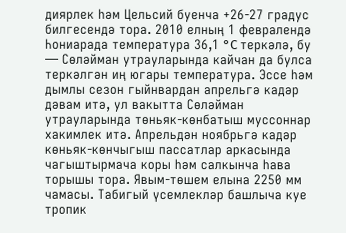диярлек һәм Цельсий буенча +26-27 градус билгесендә тора. 2010 елның 1 февралендә Һониарада температура 36,1 °C теркәлә, бу ― Сөләйман утрауларында кайчан да булса теркәлгән иң югары температура. Эссе һәм дымлы сезон гыйнвардан апрельгә кадәр дәвам итә, ул вакытта Сөләйман утрауларында төньяк-көнбатыш муссоннар хакимлек итә. Апрельдән ноябрьгә кадәр көньяк-көнчыгыш пассатлар аркасында чагыштырмача коры һәм салкынча һава торышы тора. Явым-төшем елына 2250 мм чамасы. Табигый үсемлекләр башлыча куе тропик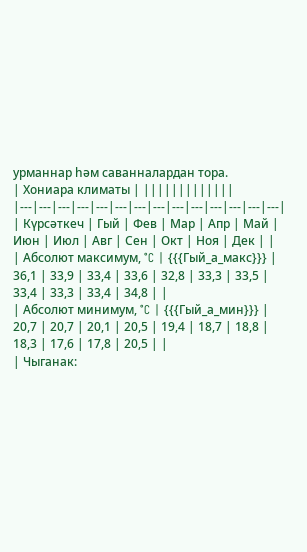урманнар һәм саванналардан тора.
| Хониара климаты | |||||||||||||
|---|---|---|---|---|---|---|---|---|---|---|---|---|---|
| Күрсәткеч | Гый | Фев | Мар | Апр | Май | Июн | Июл | Авг | Сен | Окт | Ноя | Дек | |
| Абсолют максимум, °C | {{{Гый_а_макс}}} | 36,1 | 33,9 | 33,4 | 33,6 | 32,8 | 33,3 | 33,5 | 33,4 | 33,3 | 33,4 | 34,8 | |
| Абсолют минимум, °C | {{{Гый_а_мин}}} | 20,7 | 20,7 | 20,1 | 20,5 | 19,4 | 18,7 | 18,8 | 18,3 | 17,6 | 17,8 | 20,5 | |
| Чыганак: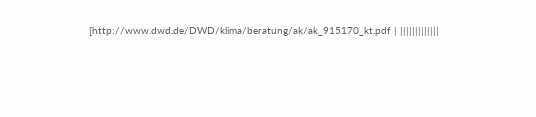[http://www.dwd.de/DWD/klima/beratung/ak/ak_915170_kt.pdf | |||||||||||||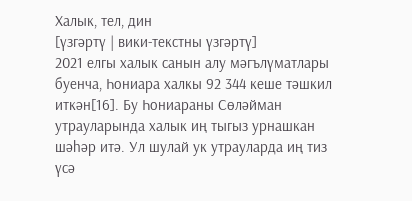Халык, тел, дин
[үзгәртү | вики-текстны үзгәртү]
2021 елгы халык санын алу мәгълүматлары буенча, Һониара халкы 92 344 кеше тәшкил иткән[16]. Бу Һониараны Сөләйман утрауларында халык иң тыгыз урнашкан шәһәр итә. Ул шулай ук утрауларда иң тиз үсә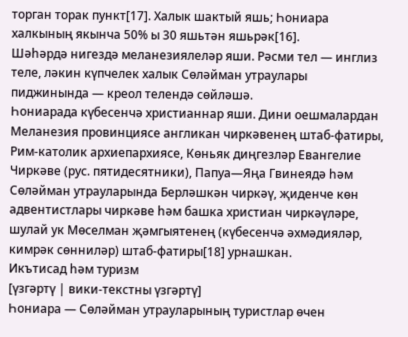торган торак пункт[17]. Халык шактый яшь; Һониара халкының якынча 50% ы 30 яшьтән яшьрәк[16].
Шәһәрдә нигездә меланезиялеләр яши. Рәсми тел ― инглиз теле, ләкин күпчелек халык Сөләйман утраулары пиджинында ― креол телендә сөйләшә.
Һониарада күбесенчә христианнар яши. Дини оешмалардан Меланезия провинциясе англикан чиркәвенең штаб-фатиры, Рим-католик архиепархиясе, Көньяк диңгезләр Евангелие Чиркәве (рус. пятидесятники), Папуа—Яңа Гвинеядә һәм Сөләйман утрауларында Берләшкән чиркәү, җиденче көн адвентистлары чиркәве һәм башка христиан чиркәүләре, шулай ук Мөселман җәмгыятенең (күбесенчә әхмәдияләр, кимрәк сөнниләр) штаб-фатиры[18] урнашкан.
Икътисад һәм туризм
[үзгәртү | вики-текстны үзгәртү]
Һониара ― Сөләйман утрауларының туристлар өчен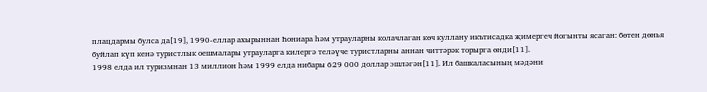плацдармы булса да[19], 1990-еллар ахырыннан Һониара һәм утрауларны колачлаган көч куллану икътисадка җимергеч йогынты ясаган: бөтен дөнья буйлап күп кенә туристлык оешмалары утрауларга килергә теләүче туристларны аннан читтәрәк торырга өнди[11].
1998 елда ил туризмнан 13 миллион һәм 1999 елда нибары 629 000 доллар эшләгән[11]. Ил башкаласының мәдәни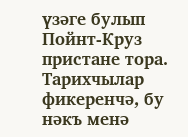үзәге булып Пойнт-Круз пристане тора. Тарихчылар фикеренчә, бу нәкъ менә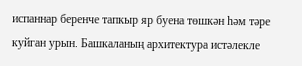испаннар беренче тапкыр яр буена төшкән һәм тәре куйган урын. Башкаланың архитектура истәлекле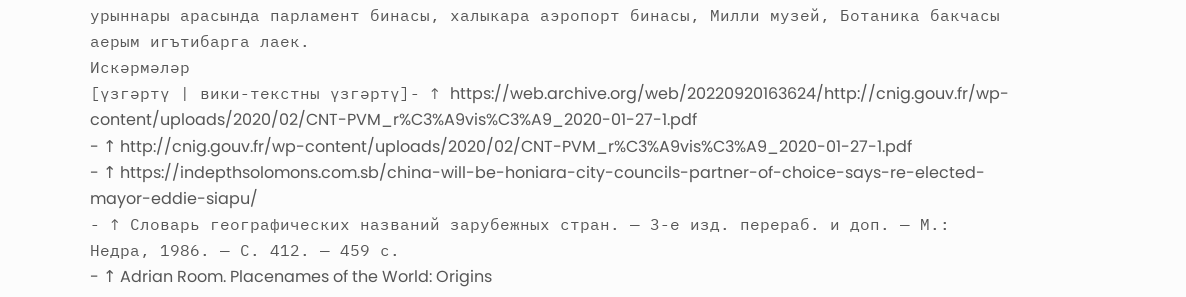урыннары арасында парламент бинасы, халыкара аэропорт бинасы, Милли музей, Ботаника бакчасы аерым игътибарга лаек.
Искәрмәләр
[үзгәртү | вики-текстны үзгәртү]- ↑ https://web.archive.org/web/20220920163624/http://cnig.gouv.fr/wp-content/uploads/2020/02/CNT-PVM_r%C3%A9vis%C3%A9_2020-01-27-1.pdf
- ↑ http://cnig.gouv.fr/wp-content/uploads/2020/02/CNT-PVM_r%C3%A9vis%C3%A9_2020-01-27-1.pdf
- ↑ https://indepthsolomons.com.sb/china-will-be-honiara-city-councils-partner-of-choice-says-re-elected-mayor-eddie-siapu/
- ↑ Словарь географических названий зарубежных стран. — 3-е изд. перераб. и доп. — М.: Недра, 1986. — С. 412. — 459 с.
- ↑ Adrian Room. Placenames of the World: Origins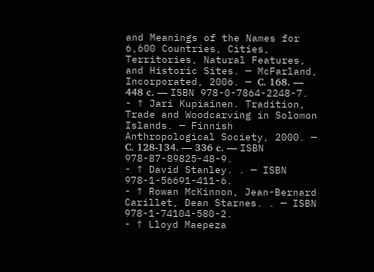and Meanings of the Names for 6,600 Countries, Cities, Territories, Natural Features, and Historic Sites. — McFarland, Incorporated, 2006. — С. 168. — 448 с. — ISBN 978-0-7864-2248-7.
- ↑ Jari Kupiainen. Tradition, Trade and Woodcarving in Solomon Islands. — Finnish Anthropological Society, 2000. — С. 128-134. — 336 с. — ISBN 978-87-89825-48-9.
- ↑ David Stanley. . — ISBN 978-1-56691-411-6.
- ↑ Rowan McKinnon, Jean-Bernard Carillet, Dean Starnes. . — ISBN 978-1-74104-580-2.
- ↑ Lloyd Maepeza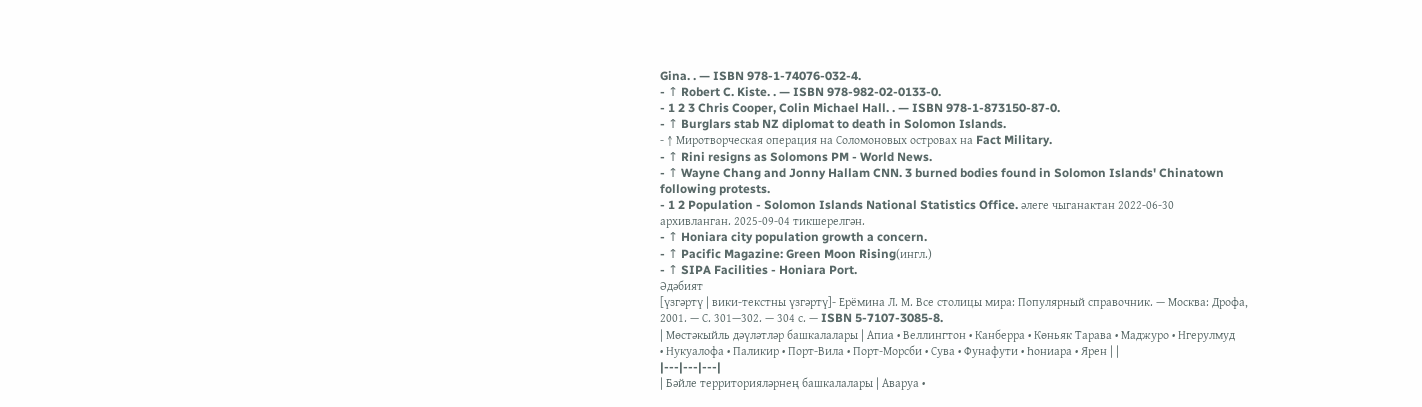Gina. . — ISBN 978-1-74076-032-4.
- ↑ Robert C. Kiste. . — ISBN 978-982-02-0133-0.
- 1 2 3 Chris Cooper, Colin Michael Hall. . — ISBN 978-1-873150-87-0.
- ↑ Burglars stab NZ diplomat to death in Solomon Islands.
- ↑ Миротворческая операция на Соломоновых островах на Fact Military.
- ↑ Rini resigns as Solomons PM - World News.
- ↑ Wayne Chang and Jonny Hallam CNN. 3 burned bodies found in Solomon Islands' Chinatown following protests.
- 1 2 Population - Solomon Islands National Statistics Office. әлеге чыганактан 2022-06-30 архивланган. 2025-09-04 тикшерелгән.
- ↑ Honiara city population growth a concern.
- ↑ Pacific Magazine: Green Moon Rising(ингл.)
- ↑ SIPA Facilities - Honiara Port.
Әдәбият
[үзгәртү | вики-текстны үзгәртү]- Ерёмина Л. М. Все столицы мира: Популярный справочник. — Москва: Дрофа, 2001. — С. 301—302. — 304 с. — ISBN 5-7107-3085-8.
| Мөстәкыйль дәүләтләр башкалалары | Апиа • Веллингтон • Канберра • Көньяк Тарава • Маджуро • Нгерулмуд • Нукуалофа • Паликир • Порт-Вила • Порт-Морсби • Сува • Фунафути • Һониара • Ярен | |
|---|---|---|
| Бәйле территорияләрнең башкалалары | Аваруа •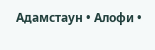Адамстаун • Алофи •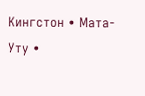Кингстон • Мата-Уту •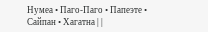Нумеа • Паго-Паго • Папеэте • Сайпан • Хагатна | |